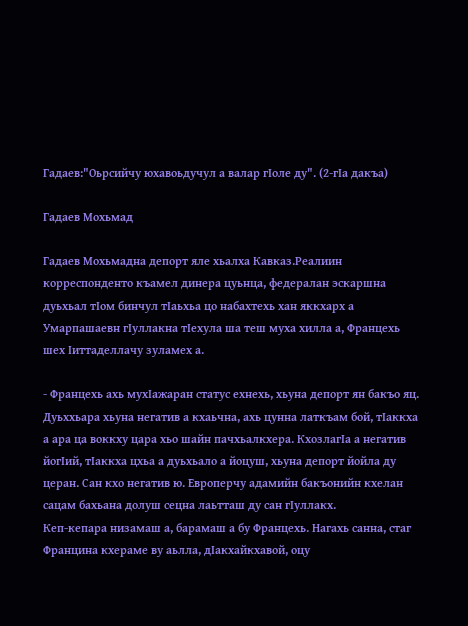Гадаев:"Оьрсийчу юхавоьдучул а валар гIоле ду". (2-гIа дакъа)

Гадаев Мохьмад

Гадаев Мохьмадна депорт яле хьалха Кавказ.Реалиин корреспонденто къамел динера цуьнца, федералан эскаршна дуьхьал тIом бинчул тIаьхьа цо набахтехь хан яккхарх а Умарпашаевн гIуллакна тIехула ша теш муха хилла а, Францехь шех Iиттаделлачу зуламех а.

- Францехь ахь мухIажаран статус ехнехь, хьуна депорт ян бакъо яц. Дуьххьара хьуна негатив а кхаьчна, ахь цунна латкъам бой, тIаккха а ара ца воккху цара хьо шайн пачхьалкхера. КхозлагIа а негатив йогIий, тIаккха цхьа а дуьхьало а йоцуш, хьуна депорт йойла ду церан. Сан кхо негатив ю. Европерчу адамийн бакъонийн кхелан сацам бахьана долуш сецна лаьтташ ду сан гIуллакх.
Кеп-кепара низамаш а, барамаш а бу Францехь. Нагахь санна, стаг Францина кхераме ву аьлла, дIакхайкхавой, оцу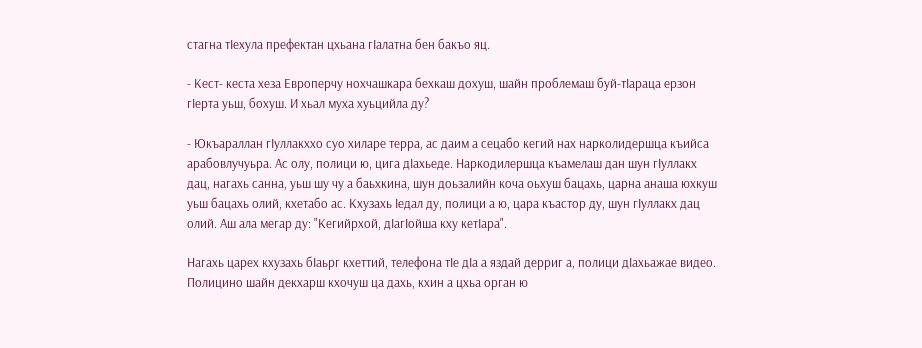стагна тIехула префектан цхьана гIалатна бен бакъо яц.

- Кест- кеста хеза Европерчу нохчашкара бехкаш дохуш, шайн проблемаш буй-тIараца ерзон гIерта уьш, бохуш. И хьал муха хуьцийла ду?

- Юкъараллан гIуллакххо суо хиларе терра, ас даим а сецабо кегий нах нарколидершца къийса арабовлучуьра. Ас олу, полици ю, цига дIахьеде. Наркодилершца къамелаш дан шун гIуллакх дац, нагахь санна, уьш шу чу а баьхкина, шун доьзалийн коча оьхуш бацахь, царна анаша юхкуш уьш бацахь олий, кхетабо ас. Кхузахь Iедал ду, полици а ю, цара къастор ду, шун гIуллакх дац олий. Аш ала мегар ду: "Кегийрхой, дIагIойша кху кетIара".

Нагахь царех кхузахь бIаьрг кхеттий, телефона тIе дIа а яздай дерриг а, полици дIахьажае видео. Полицино шайн декхарш кхочуш ца дахь, кхин а цхьа орган ю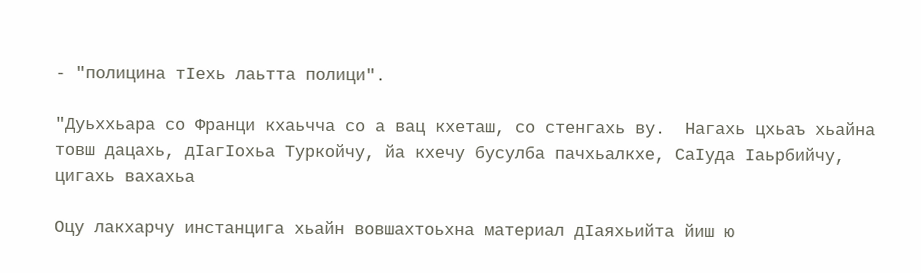- "полицина тIехь лаьтта полици".

"Дуьххьара со Франци кхаьчча со а вац кхеташ, со стенгахь ву.  Нагахь цхьаъ хьайна товш дацахь, дIагIохьа Туркойчу, йа кхечу бусулба пачхьалкхе, СаIуда Iаьрбийчу, цигахь вахахьа

Оцу лакхарчу инстанцига хьайн вовшахтоьхна материал дIаяхьийта йиш ю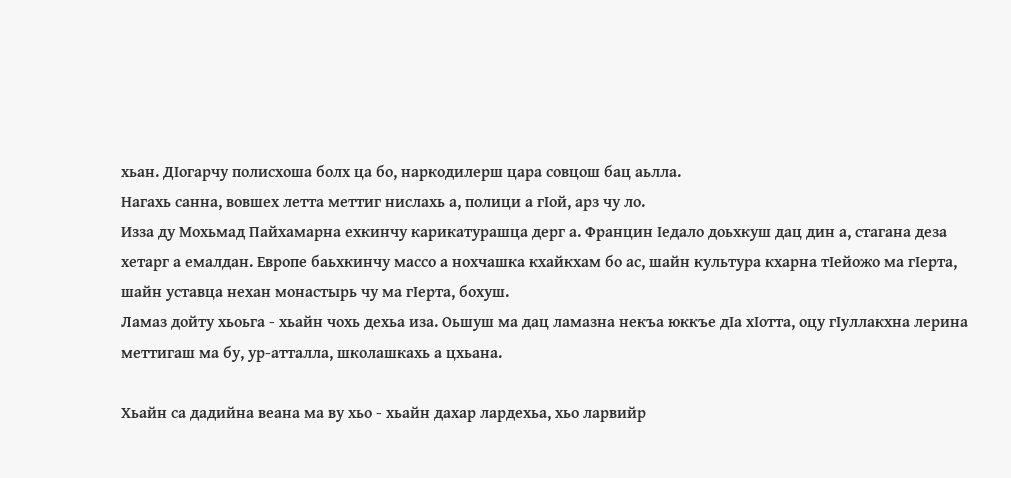хьан. ДIогарчу полисхоша болх ца бо, наркодилерш цара совцош бац аьлла.
Нагахь санна, вовшех летта меттиг нислахь а, полици а гIой, арз чу ло.
Изза ду Мохьмад Пайхамарна ехкинчу карикатурашца дерг а. Францин Iедало доьхкуш дац дин а, стагана деза хетарг а емалдан. Европе баьхкинчу массо а нохчашка кхайкхам бо ас, шайн культура кхарна тIейожо ма гIерта, шайн уставца нехан монастырь чу ма гIерта, бохуш.
Ламаз дойту хьоьга - хьайн чохь дехьа иза. Оьшуш ма дац ламазна некъа юккъе дIа хIотта, оцу гIуллакхна лерина меттигаш ма бу, ур-атталла, школашкахь а цхьана.

Хьайн са дадийна веана ма ву хьо - хьайн дахар лардехьа, хьо ларвийр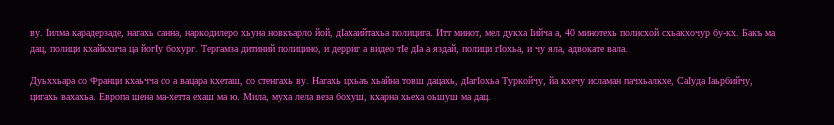ву. Iилма карадерзаде, нагахь санна, наркодилеро хьуна новкъарло йой, дIахаийтахьа полицига. Итт минот, мел дукха Iийча а, 40 минотехь полисхой схьакхочур бу-кх. Бакъ ма дац, полици кхайкхича ца йогIу бохург. Тергамза дитиний полицино, и дерриг а видео тIе дIа а яздай, полици гIохьа, и чу яла, адвокате вала.

Дуьххьара со Франци кхаьчча со а вацара кхеташ, со стенгахь ву. Нагахь цхьаъ хьайна товш дацахь, дIагIохьа Туркойчу, йа кхечу исламан пачхьалкхе, СаIуда Iаьрбийчу, цигахь вахахьа. Европа шена ма-хетта ехаш ма ю. Мила, муха лела веза бохуш, кхарна хьеха оьшуш ма дац.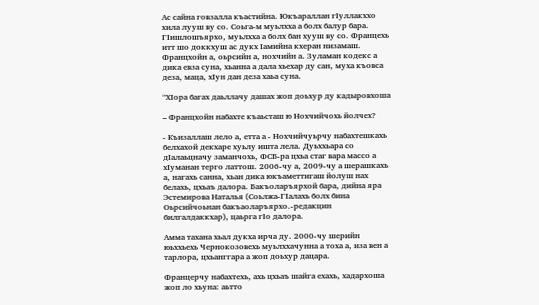Ас сайна говзалла къастийна. Юкъараллан гIуллакххо хила лууш ву со. Соьга-м муьлхха а болх балур бара. ГIишлошъярхо, муьлхха а болх бан хууш ву со. Францехь итт шо доккхуш ас дукх Iамийна кхеран низамаш. Францхойн а, оьрсийн а, нохчийн а. Зуламан кодекс а дика евза суна, хьанна а дала хьехар ду сан, муха къовса деза, маца, хIун дан деза хаьа суна.

"ХIора багах даьллачу дашах жоп доьхур ду кадыровхоша

– Францхойн набахте къаьсташ ю Нохчийчохь йолчех?

- Къизаллаш лело а, етта а - Нохчийчуьрчу набахтешкахь белхахой декхаре хуьлу ишта лела. Дуьххьара со дIалаьцначу заманчохь, ФСБ-ра цхьа стаг вара массо а хIуманан терго латтош. 2006-чу а, 2009-чу а шерашкахь а, нагахь санна, хьан дика юкъаметтигаш йолуш нах белахь, цхьаъ далора. Бакъоларъярхой бара, дийна яра Эстемирова Наталья (Соьлжа-ГIалахь болх бина Оьрсийчоьнан бакъаоларъярхо.-редакцин билгалдаккхар), цаьрга гIо далора.

Амма тахана хьал дукха ирча ду. 2000-чу шерийн юьххьехь Чернокозовехь муьлххачунна а тоха а, иза вен а тарлора, цхьанггара а жоп доьхур дацара.

Францерчу набахтехь, ахь цхьаъ шайга ехахь, хадархоша жоп ло хьуна: аьтто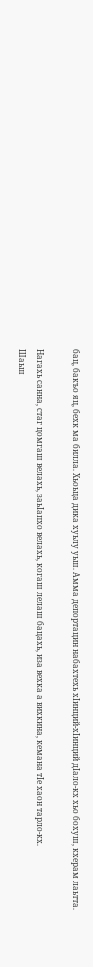бац, бакъо яц, бехк ма билла. Хьоьца дика хуьлу уьш. Амма депортацин набахтехь хIинций-хIинций дIало-кх хьо бохуш, кхерам лаьтта.

Нагахь санна, стаг цомгаш велахь, заьIапхо велахь, когаш лелаш бацахь, иза вехка а вихкина, кемана тIе хаон тарло-кх.
Шаьш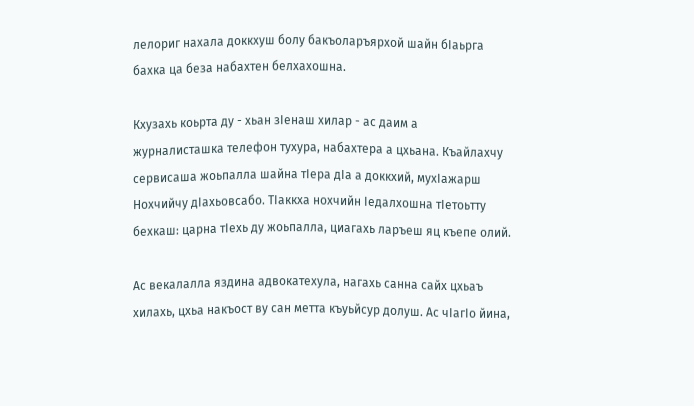лелориг нахала доккхуш болу бакъоларъярхой шайн бIаьрга бахка ца беза набахтен белхахошна.

Кхузахь коьрта ду - хьан зIенаш хилар - ас даим а журналисташка телефон тухура, набахтера а цхьана. Къайлахчу сервисаша жоьпалла шайна тIера дIа а доккхий, мухIажарш Нохчийчу дIахьовсабо. ТIаккха нохчийн Iедалхошна тIетоьтту бехкаш: царна тIехь ду жоьпалла, циагахь ларъеш яц къепе олий.

Ас векалалла яздина адвокатехула, нагахь санна сайх цхьаъ хилахь, цхьа накъост ву сан метта къуьйсур долуш. Ас чIагIо йина,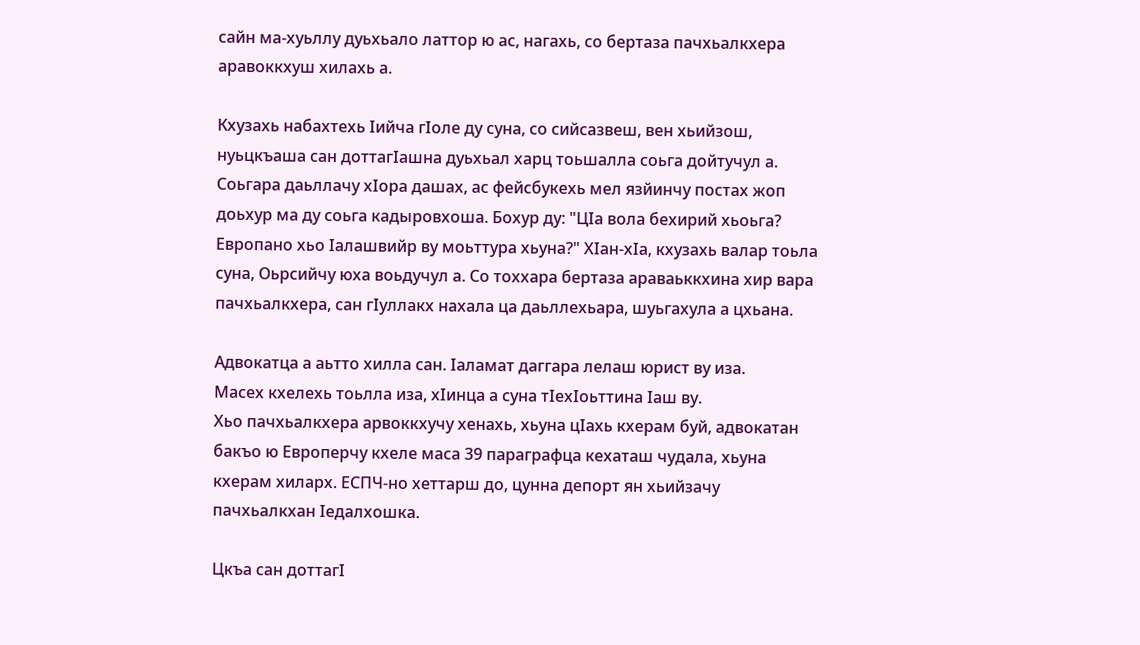сайн ма-хуьллу дуьхьало латтор ю ас, нагахь, со бертаза пачхьалкхера аравоккхуш хилахь а.

Кхузахь набахтехь Iийча гIоле ду суна, со сийсазвеш, вен хьийзош, нуьцкъаша сан доттагIашна дуьхьал харц тоьшалла соьга дойтучул а. Соьгара даьллачу хIора дашах, ас фейсбукехь мел язйинчу постах жоп доьхур ма ду соьга кадыровхоша. Бохур ду: "ЦIа вола бехирий хьоьга? Европано хьо Iалашвийр ву моьттура хьуна?" ХIан-хIа, кхузахь валар тоьла суна, Оьрсийчу юха воьдучул а. Со тоххара бертаза араваьккхина хир вара пачхьалкхера, сан гIуллакх нахала ца даьллехьара, шуьгахула а цхьана.

Адвокатца а аьтто хилла сан. Iаламат даггара лелаш юрист ву иза.
Масех кхелехь тоьлла иза, хIинца а суна тIехIоьттина Iаш ву.
Хьо пачхьалкхера арвоккхучу хенахь, хьуна цIахь кхерам буй, адвокатан бакъо ю Европерчу кхеле маса 39 параграфца кехаташ чудала, хьуна кхерам хиларх. ЕСПЧ-но хеттарш до, цунна депорт ян хьийзачу пачхьалкхан Iедалхошка.

Цкъа сан доттагI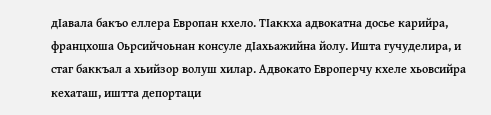дIавала бакъо еллера Европан кхело. ТIаккха адвокатна досье карийра, францхоша Оьрсийчоьнан консуле дIахьажийна йолу. Ишта гучуделира, и стаг баккъал а хьийзор волуш хилар. Адвокато Европерчу кхеле хьовсийра кехаташ, иштта депортаци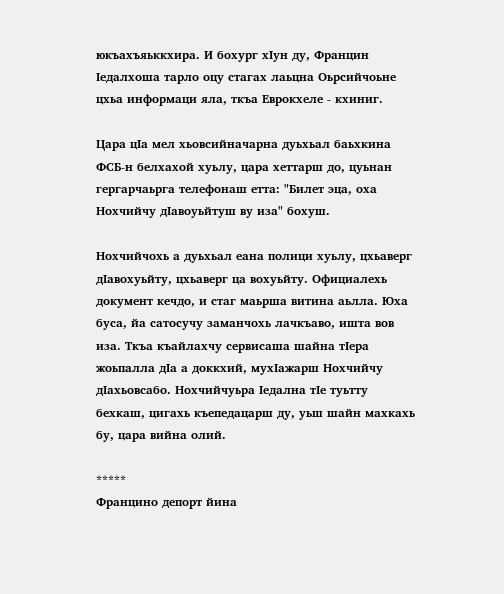юкъахъяьккхира. И бохург хIун ду, Францин Iедалхоша тарло оцу стагах лаьцна Оьрсийчоьне цхьа информаци яла, ткъа Еврокхеле - кхиниг.

Цара цIа мел хьовсийначарна дуьхьал баьхкина ФСБ-н белхахой хуьлу, цара хеттарш до, цуьнан гергарчаьрга телефонаш етта: "Билет эца, оха Нохчийчу дIавоуьйтуш ву иза" бохуш.

Нохчийчохь а дуьхьал еана полици хуьлу, цхьаверг дIавохуьйту, цхьаверг ца вохуьйту. Официалехь документ кечдо, и стаг маьрша витина аьлла. Юха буса, йа сатосучу заманчохь лачкъаво, ишта вов иза. Ткъа къайлахчу сервисаша шайна тIера жоьпалла дIа а доккхий, мухIажарш Нохчийчу дIахьовсабо. Нохчийчуьра Iедална тIе туьтту бехкаш, цигахь къепедацарш ду, уьш шайн махкахь бу, цара вийна олий.

*****
Францино депорт йина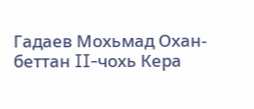Гадаев Мохьмад Охан-беттан II-чохь Кера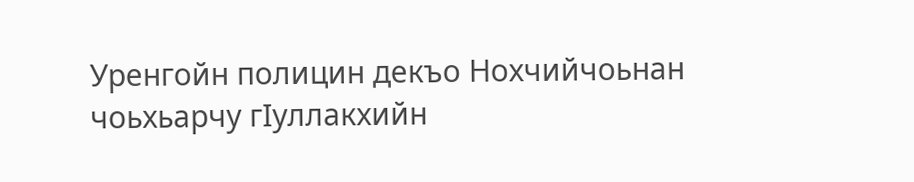Уренгойн полицин декъо Нохчийчоьнан чоьхьарчу гIуллакхийн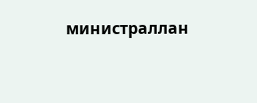министраллан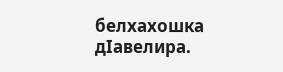белхахошка дIавелира.